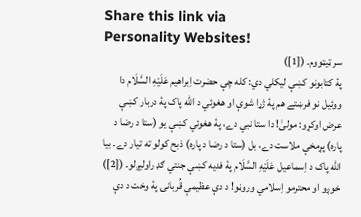Share this link via
Personality Websites!
سر ټيټووم۔ ([1])
پۀ کتابونو کښې ليکلي دي: کله چې حضرت اِبراهيم عَلَیْهِ السَّلَام دا ووئيل نو فرښتے هم پۀ ژړا شوې او هغوئي د الله پاک پۀ دربار کښې عرض اوکړو: مولیٰ! دا ستا نبي دے، پۀ هغوئي کښې يو (ستا د رضا د پاره) پړمخې ملاست دے، بل (ستا د رضا د پاره) ذبح کولو ته تيار دے۔ بيا الله پاک د اِسماعيل عَلَیْهِ السَّلَام پۀ فديه کښې جنتي ګډ راوليږلو۔ ([2])
خوږو او محترمو اِسلامي وروڼو! د دې عظيمې قُربانۍ پۀ وخت د دې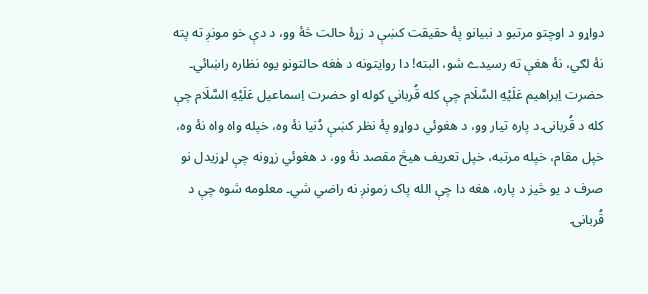دواړو د اوچتو مرتبو د نبيانو پۀ حقيقت کښې د زړۀ حالت څۀ وو، د دې خو مونږ ته پته نۀ لګي، نۀ هغې ته رسيدے شو، البته! دا روايتونه د هٰغه حالتونو يوه نظاره راښائي۔ حضرت اِبراهيم عَلَیْهِ السَّلَام چې کله قُرباني کوله او حضرت اِسماعيل عَلَیْهِ السَّلَام چې کله د قُربانۍ د پاره تيار وو، د هغوئي دواړو پۀ نظر کښې دُنيا نۀ وه، خپله واه واه نۀ وه، خپل مقام، خپله مرتبه، خپل تعريف هيڅ مقصد نۀ وو، د هغوئي زړونه چې لړزيدل نو صرف د يو څيز د پاره، هغه دا چې الله پاک زمونږ نه راضي شي۔ معلومه شوه چې د قُربانۍ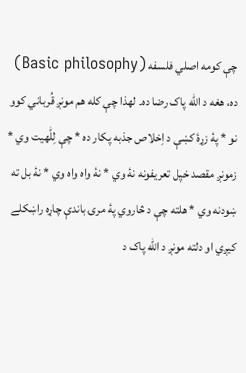چې کومه اصلي فلسفه (Basic philosophy) ده، هغه د الله پاک رضا ده۔ لهذا چې کله هم مونږ قُرباني کوو نو * پۀ زړۀ کښې د اِخلاص جذبه پکار ده * چې لِلّٰهيت وي * زمونږ مقصد خپل تعريفونه نۀ وي * نۀ واه واه وي * نۀ بل ته ښودنه وي * هلته چې د څاروي پۀ مرۍ باندې چاړه راښکلے کيږي او دلته مونږ د الله پاک د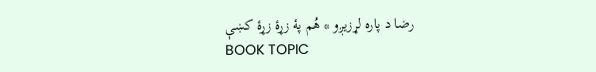رضا د پاره لړزيږو * هُم پۀ زړۀ زړۀ کښې
BOOK TOPIC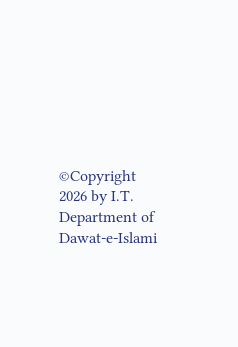©Copyright 2026 by I.T. Department of Dawat-e-Islami